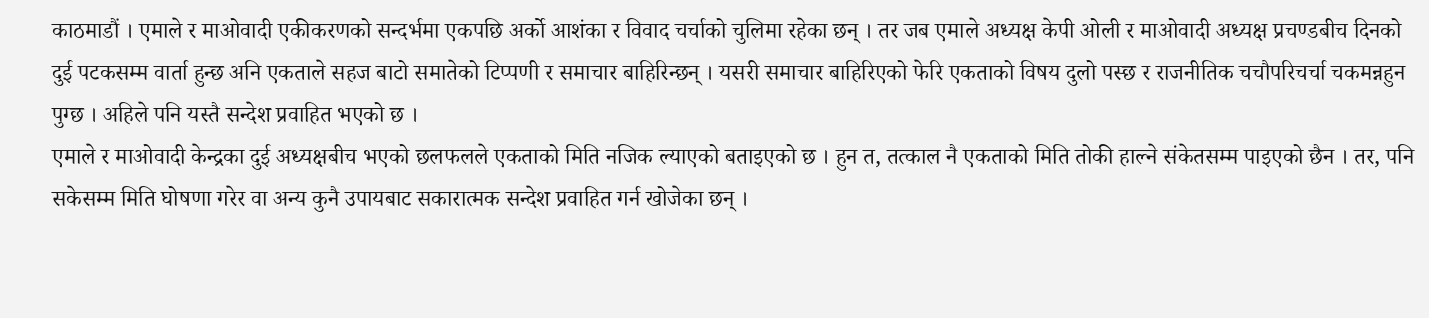काठमाडौं । एमाले र माओवादी एकीकरणको सन्दर्भमा एकपछि अर्को आशंका र विवाद चर्चाको चुलिमा रहेका छन् । तर जब एमाले अध्यक्ष केपी ओली र माओवादी अध्यक्ष प्रचण्डबीच दिनको दुई पटकसम्म वार्ता हुन्छ अनि एकताले सहज बाटो समातेको टिप्पणी र समाचार बाहिरिन्छन् । यसरी समाचार बाहिरिएको फेरि एकताको विषय दुलो पस्छ र राजनीतिक चचौपरिचर्चा चकमन्नहुन पुग्छ । अहिले पनि यस्तै सन्देश प्रवाहित भएको छ ।
एमाले र माओवादी केन्द्रका दुई अध्यक्षबीच भएको छलफलले एकताको मिति नजिक ल्याएको बताइएको छ । हुन त, तत्काल नै एकताको मिति तोकी हाल्ने संकेतसम्म पाइएको छैन । तर, पनि सकेसम्म मिति घोषणा गरेर वा अन्य कुनै उपायबाट सकारात्मक सन्देश प्रवाहित गर्न खोजेका छन् ।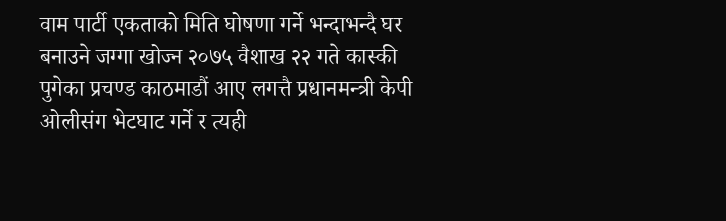वाम पार्टी एकताको मिति घोषणा गर्ने भन्दाभन्दै घर बनाउने जग्गा खोज्न २०७५ वैशाख २२ गते कास्की पुगेका प्रचण्ड काठमाडौं आए लगत्तै प्रधानमन्त्री केपी ओलीसंग भेटघाट गर्ने र त्यही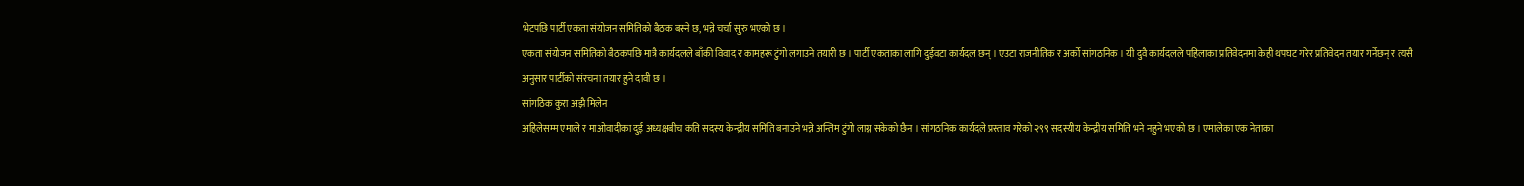भेटपछि पार्टी एकता संयोजन समितिको बैठक बस्ने छ, भन्ने चर्चा सुरु भएको छ ।
एकता संयोजन समितिको बैठकपछि मात्रै कार्यदलले बाँकी विवाद र कामहरू टुंगो लगाउने तयारी छ । पार्टी एकताका लागि दुईवटा कार्यदल छन् । एउटा राजनीतिक र अर्को सांगठनिक । यी दुवै कार्यदलले पहिलाका प्रतिवेदनमा केही थपघट गरेर प्रतिवेदन तयार गर्नेछन् र त्यसै अनुसार पार्टीको संरचना तयार हुने दावी छ ।
सांगठिक कुरा अझै मिलेन
अहिलेसम्म एमाले र माओवादीका दुई अध्यक्षबीच कति सदस्य केन्द्रीय समिति बनाउने भन्ने अन्तिम टुंगो लाग्न सकेको छैन । सांगठनिक कार्यदले प्रस्ताव गरेको २९९ सदस्यीय केन्द्रीय समिति भने नहुने भएको छ । एमालेका एक नेताका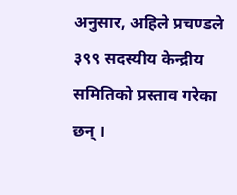अनुसार, अहिले प्रचण्डले ३९९ सदस्यीय केन्द्रीय समितिको प्रस्ताव गरेका छन् ।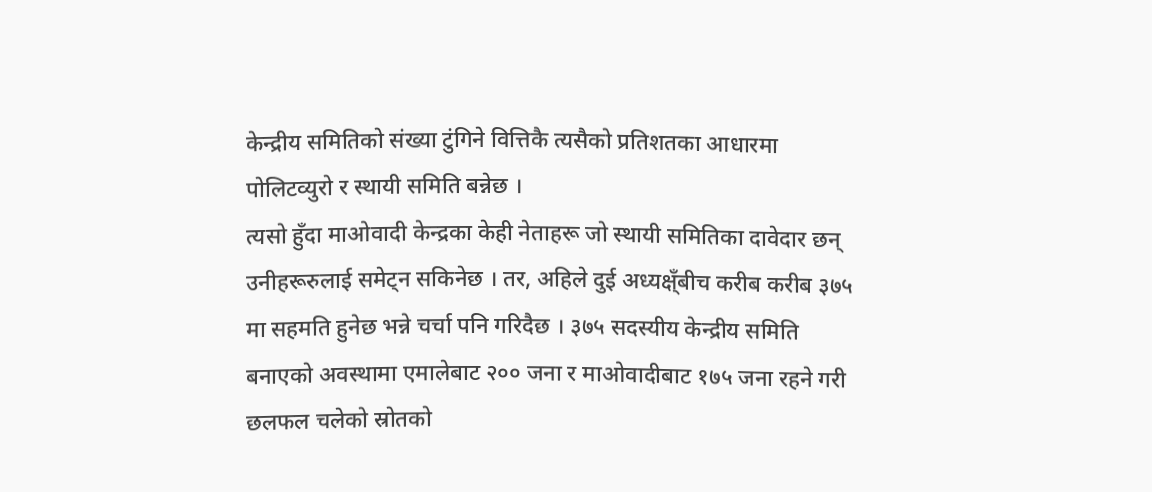केन्द्रीय समितिको संख्या टुंगिने वित्तिकै त्यसैको प्रतिशतका आधारमा पोलिटव्युरो र स्थायी समिति बन्नेछ ।
त्यसो हुँदा माओवादी केन्द्रका केही नेताहरू जो स्थायी समितिका दावेदार छन् उनीहरूरुलाई समेट्न सकिनेछ । तर, अहिले दुई अध्यक्ष्ँबीच करीब करीब ३७५ मा सहमति हुनेछ भन्ने चर्चा पनि गरिदैछ । ३७५ सदस्यीय केन्द्रीय समिति बनाएको अवस्थामा एमालेबाट २०० जना र माओवादीबाट १७५ जना रहने गरी छलफल चलेको स्रोतको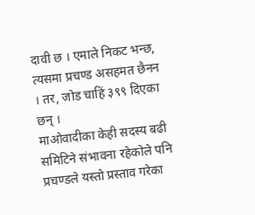दावी छ । एमाले निकट भन्छ, त्यसमा प्रचण्ड असहमत छैनन । तर, जोड चाहिं ३९९ दिएका छन् ।
माओवादीका केही सदस्य बढी समिटिने संभावना रहेकोले पनि प्रचण्डले यस्तो प्रस्ताव गरेका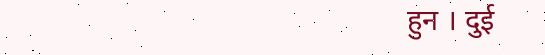हुन । दुई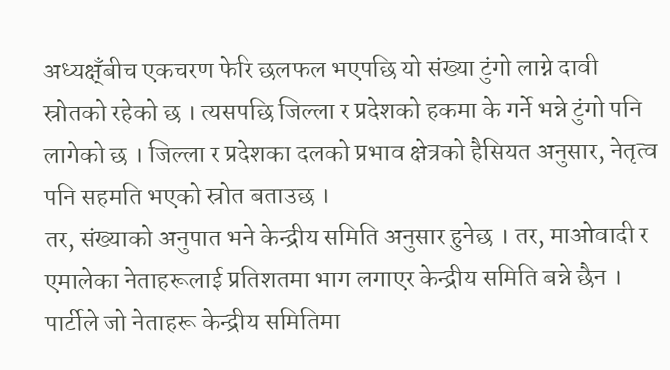अध्यक्ष्ँबीच एकचरण फेरि छलफल भएपछि यो संख्या टुंगो लाग्ने दावी स्रोतको रहेको छ । त्यसपछि जिल्ला र प्रदेशको हकमा के गर्ने भन्ने टुंगो पनि लागेको छ । जिल्ला र प्रदेशका दलको प्रभाव क्षेत्रको हैसियत अनुसार, नेतृत्व पनि सहमति भएको स्रोत बताउछ ।
तर, संख्याको अनुपात भने केन्द्रीय समिति अनुसार हुनेछ । तर, माओवादी र एमालेका नेताहरूलाई प्रतिशतमा भाग लगाएर केन्द्रीय समिति बन्ने छैन । पार्टीले जो नेताहरू केन्द्रीय समितिमा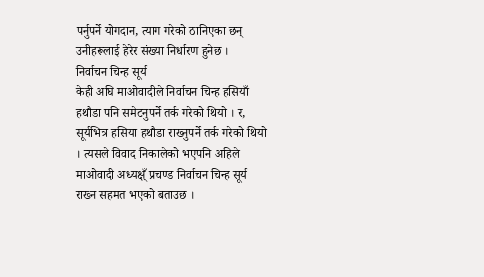पर्नुपर्ने योगदान, त्याग गरेको ठानिएका छन् उनीहरूलाई हेरेर संख्या निर्धारण हुनेछ ।
निर्वाचन चिन्ह सूर्य
केही अघि माओवादीले निर्वाचन चिन्ह हसियाँ हथौडा पनि समेटनुपर्ने तर्क गरेको थियो । र, सूर्यभित्र हसिया हथौडा राख्नुपर्ने तर्क गरेको थियो । त्यसले विवाद निकालेको भएपनि अहिले माओवादी अध्यक्ष्ँ प्रचण्ड निर्वाचन चिन्ह सूर्य राख्न सहमत भएको बताउछ ।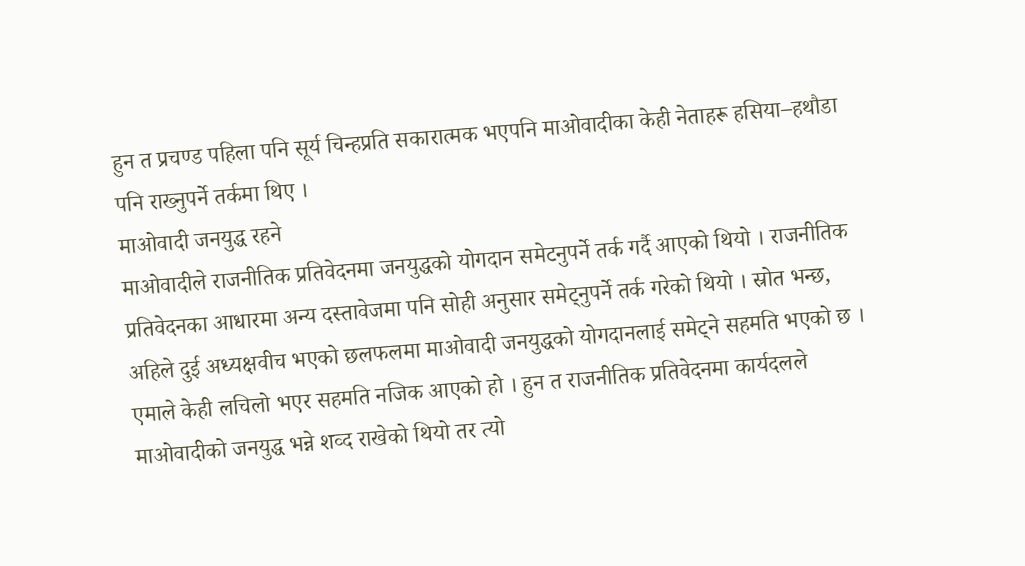हुन त प्रचण्ड पहिला पनि सूर्य चिन्हप्रति सकारात्मक भएपनि माओवादीका केही नेताहरू हसिया–हथौडा पनि राख्नुपर्ने तर्कमा थिए ।
माओवादी जनयुद्ध रहने
माओवादीले राजनीतिक प्रतिवेदनमा जनयुद्धको योगदान समेटनुपर्ने तर्क गर्दै आएको थियो । राजनीतिक प्रतिवेदनका आधारमा अन्य दस्तावेजमा पनि सोही अनुसार समेट्नुपर्ने तर्क गरेको थियो । स्रोत भन्छ, अहिले दुई अध्यक्षवीच भएको छलफलमा माओवादी जनयुद्धको योगदानलाई समेट्ने सहमति भएको छ । एमाले केही लचिलो भएर सहमति नजिक आएको हो । हुन त राजनीतिक प्रतिवेदनमा कार्यदलले माओवादीको जनयुद्ध भन्ने शव्द राखेको थियो तर त्यो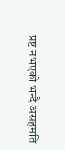प्रष्ट नभएको भन्दै असहमति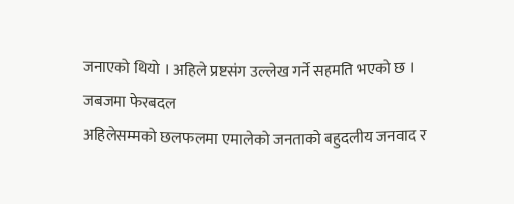जनाएको थियो । अहिले प्रष्टसंग उल्लेख गर्ने सहमति भएको छ ।
जबजमा फेरबदल
अहिलेसम्मको छलफलमा एमालेको जनताको बहुदलीय जनवाद र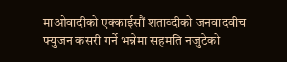माओवादीको एक्काईसौं शताव्दीको जनवादवीच फ्युजन कसरी गर्ने भन्नेमा सहमति नजुटेको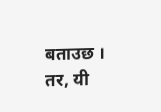बताउछ । तर, यी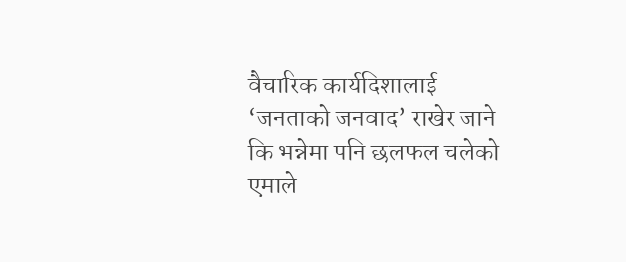वैचारिक कार्यदिशालाई ‘जनताको जनवाद’ राखेर जाने कि भन्नेमा पनि छलफल चलेको एमाले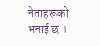नेताहरूको भनाई छ ।